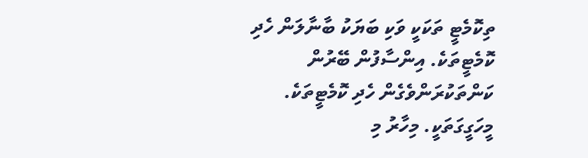ތިކޮމެޓީ ތަކަކީ ވަކި ބަޔަކު ބާނާލަން ހެދި ކޮމެޓީތަކެ. އިންސާފުން ބޭރުން ކަންތަކުރަންވެގެން ހެދި ކޮމެޓީތަކެ. މީހަގީގަތަކީ. މިހާރު މި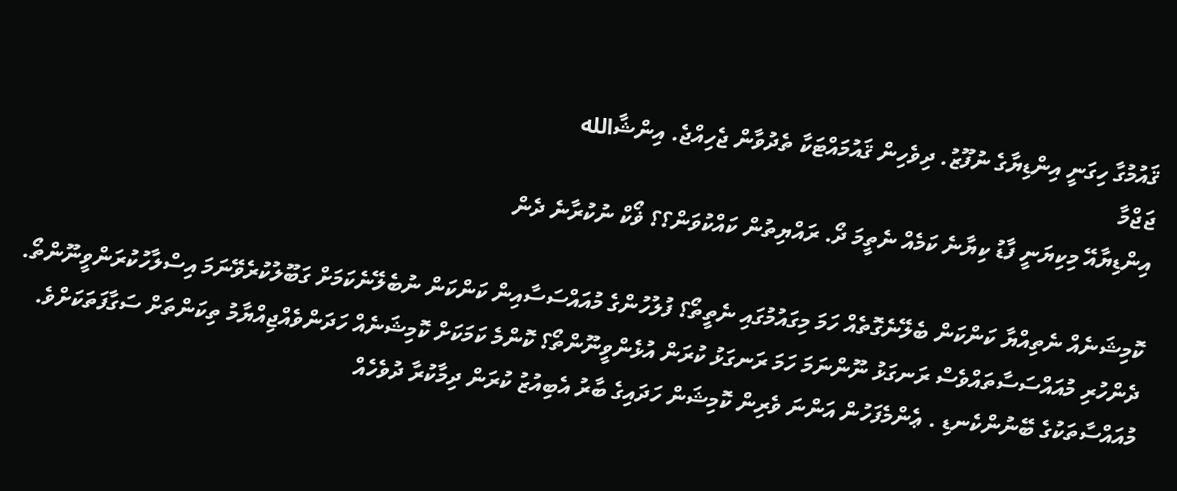ޤައުމުގާ ހިގަނީ އިންޑިޔާގެ ނުފޫޒު. ދިވެހިން ޤައުމައްޓަކާ ތެދުވާން ޖެހިއްޖެ. އިންޝާالله
ޖަޖްމާ
އިންޑިޔާއޭ މިކިޔަނީ ފާޑު ކިޔާނެ ކަމެއް ނެތީމަ ދޯ. ރައްޔިތުން ކައްކުވަން؟؟ ޥޯކް ނުކުރާނެ ދެން

ކޮމިޝަނެއް ނެތިއްޔާ ކަންކަން ބެލޭނެގޮތެއް ހަމަ މިގައުމުގައި ނެތީތޯ؟ ފުލުހުންގެ މުއައްސަސާއިން ކަންކަން ނުބެލޭނެކަމަށް ގަބޫލުކުރެވޭނަމަ އިސްލާހުކުރަންވީނޫންތޯ. ދެންހުރި މުއައްސަސާތައްވެސް ރަނގަޅު ނޫންނަމަ ހަމަ ރަނގަޅު ކުރަން އުޅެންވީނޫންތޯ؟ ކޮންމެ ކަމަކަށް ކޮމިޝަނެއް ހަދަންވެއްޖިއްޔާމު ތިކަންތަށް ސަގާފަތަކަށްވެ. މުއައްސާތަކުގެ ބޭނުންކެނޑި . ޢެންމެފަހުން އަންނަ ވެރިން ކޮމިޝަން ހަދައިގެ ބާރު އެބިއުޒު ކުރަން ދިމާކުރާ ދުވެހެއް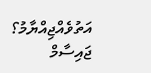އަތުވެއްޖިއްޔާމު؟
ޖައިސާމް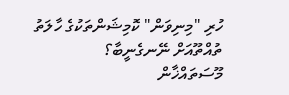ހުރި "މިނިވަން" ކޮމިޝަންތަކުގެ ހާލަތު ތުއްތޫއަށް ނޭނގެނީބާ؟
މޫސަތައްޚާން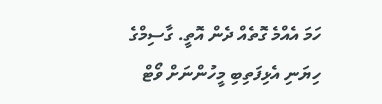ހަމަ އެއްމެ ގޮތެއް ދެން އޮތީ. ގާސިމްގެ ހިޔަނި އެޅިފަތިބި މީހުންނަށް ވޯޓް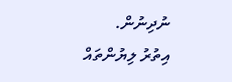ނުދިނުން.
އިތުރު ލިޔުންތައް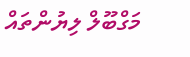މަގްބޫލް ލިޔުންތައް